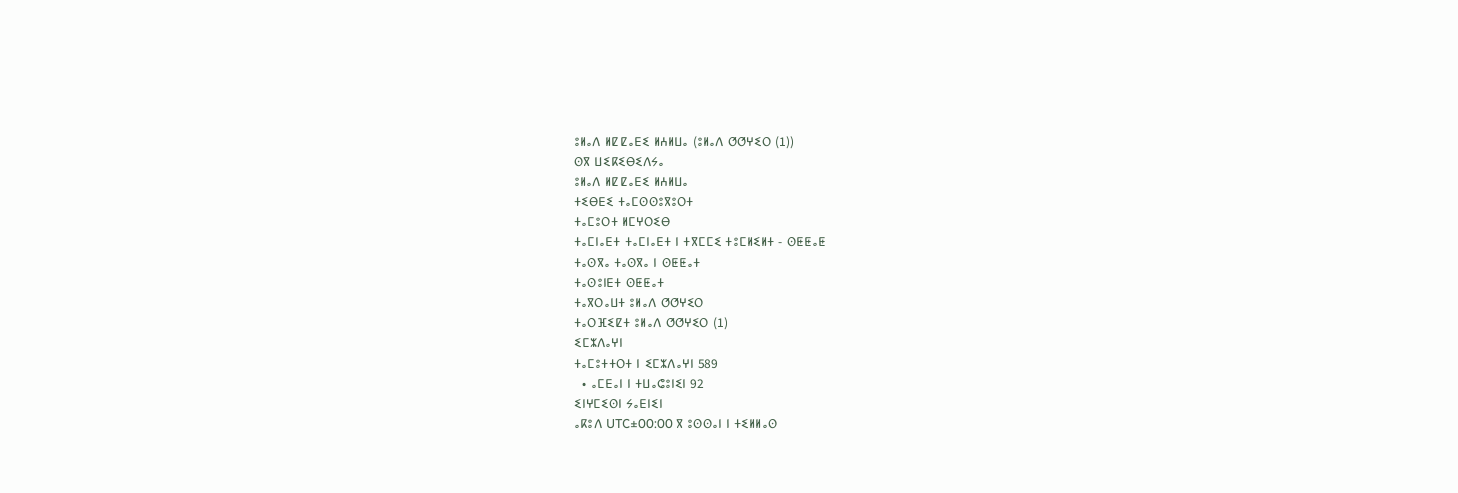ⵓⵍⴰⴷ ⵍⵇⵇⴰⴹⵉ ⵍⵄⵍⵡⴰ (ⵓⵍⴰⴷ ⵚⵚⵖⵉⵔ (1))
ⵙⴳ ⵡⵉⴽⵉⴱⵉⴷⵢⴰ
ⵓⵍⴰⴷ ⵍⵇⵇⴰⴹⵉ ⵍⵄⵍⵡⴰ
ⵜⵉⴱⴹⵉ ⵜⴰⵎⵙⵙⵓⴳⵓⵔⵜ
ⵜⴰⵎⵓⵔⵜ ⵍⵎⵖⵔⵉⴱ
ⵜⴰⵎⵏⴰⴹⵜ ⵜⴰⵎⵏⴰⴹⵜ ⵏ ⵜⴳⵎⵎⵉ ⵜⵓⵎⵍⵉⵍⵜ - ⵙⵟⵟⴰⵟ
ⵜⴰⵙⴳⴰ ⵜⴰⵙⴳⴰ ⵏ ⵙⵟⵟⴰⵜ
ⵜⴰⵙⵓⵏⴹⵜ ⵙⵟⵟⴰⵜ
ⵜⴰⴳⵔⴰⵡⵜ ⵓⵍⴰⴷ ⵚⵚⵖⵉⵔ
ⵜⴰⵔⴼⵉⵇⵜ ⵓⵍⴰⴷ ⵚⵚⵖⵉⵔ (1)
ⵉⵎⵣⴷⴰⵖⵏ
ⵜⴰⵎⵓⵜⵜⵔⵜ ⵏ ⵉⵎⵣⴷⴰⵖⵏ 589
  • ⴰⵎⴹⴰⵏ ⵏ ⵜⵡⴰⵛⵓⵏⵉⵏ 92
ⵉⵏⵖⵎⵉⵙⵏ ⵢⴰⴹⵏⵉⵏ
ⴰⴽⵓⴷ UTC±00:00 ⴳ ⵓⵙⵙⴰⵏ ⵏ ⵜⵉⵍⵍⴰⵙ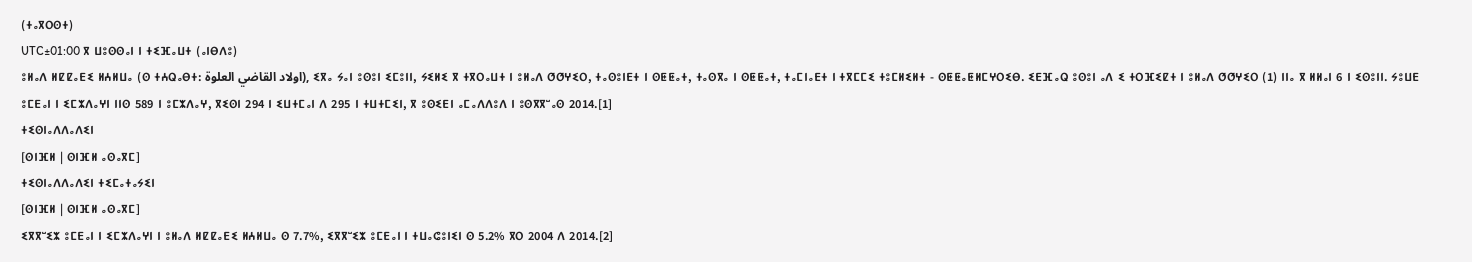(ⵜⴰⴳⵔⵙⵜ)
UTC±01:00 ⴳ ⵡⵓⵙⵙⴰⵏ ⵏ ⵜⵉⴼⴰⵡⵜ (ⴰⵏⴱⴷⵓ)
ⵓⵍⴰⴷ ⵍⵇⵇⴰⴹⵉ ⵍⵄⵍⵡⴰ (ⵙ ⵜⵄⵕⴰⴱⵜ: اولاد القاضي العلوة), ⵉⴳⴰ ⵢⴰⵏ ⵓⵙⵓⵏ ⵉⵎⵓⵏⵏ, ⵢⵉⵍⵉ ⴳ ⵜⴳⵔⴰⵡⵜ ⵏ ⵓⵍⴰⴷ ⵚⵚⵖⵉⵔ, ⵜⴰⵙⵓⵏⴹⵜ ⵏ ⵙⵟⵟⴰⵜ, ⵜⴰⵙⴳⴰ ⵏ ⵙⵟⵟⴰⵜ, ⵜⴰⵎⵏⴰⴹⵜ ⵏ ⵜⴳⵎⵎⵉ ⵜⵓⵎⵍⵉⵍⵜ - ⵙⵟⵟⴰⵟⵍⵎⵖⵔⵉⴱ. ⵉⴹⴼⴰⵕ ⵓⵙⵓⵏ ⴰⴷ ⵉ ⵜⵔⴼⵉⵇⵜ ⵏ ⵓⵍⴰⴷ ⵚⵚⵖⵉⵔ (1) ⵏⵏⴰ ⴳ ⵍⵍⴰⵏ 6 ⵏ ⵉⵙⵓⵏⵏ. ⵢⵓⵡⴹ ⵓⵎⴹⴰⵏ ⵏ ⵉⵎⵣⴷⴰⵖⵏ ⵏⵏⵙ 589 ⵏ ⵓⵎⵣⴷⴰⵖ, ⴳⵉⵙⵏ 294 ⵏ ⵉⵡⵜⵎⴰⵏ ⴷ 295 ⵏ ⵜⵡⵜⵎⵉⵏ, ⴳ ⵓⵙⵉⴹⵏ ⴰⵎⴰⴷⴷⵓⴷ ⵏ ⵓⵙⴳⴳⵯⴰⵙ 2014.[1]
ⵜⵉⵙⵏⴰⴷⴷⴰⴷⵉⵏ
[ⵙⵏⴼⵍ | ⵙⵏⴼⵍ ⴰⵙⴰⴳⵎ]
ⵜⵉⵙⵏⴰⴷⴷⴰⴷⵉⵏ ⵜⵉⵎⴰⵜⴰⵢⵉⵏ
[ⵙⵏⴼⵍ | ⵙⵏⴼⵍ ⴰⵙⴰⴳⵎ]
ⵉⴳⴳⵯⵉⵣ ⵓⵎⴹⴰⵏ ⵏ ⵉⵎⵣⴷⴰⵖⵏ ⵏ ⵓⵍⴰⴷ ⵍⵇⵇⴰⴹⵉ ⵍⵄⵍⵡⴰ ⵙ 7.7%, ⵉⴳⴳⵯⵉⵣ ⵓⵎⴹⴰⵏ ⵏ ⵜⵡⴰⵛⵓⵏⵉⵏ ⵙ 5.2% ⴳⵔ 2004 ⴷ 2014.[2]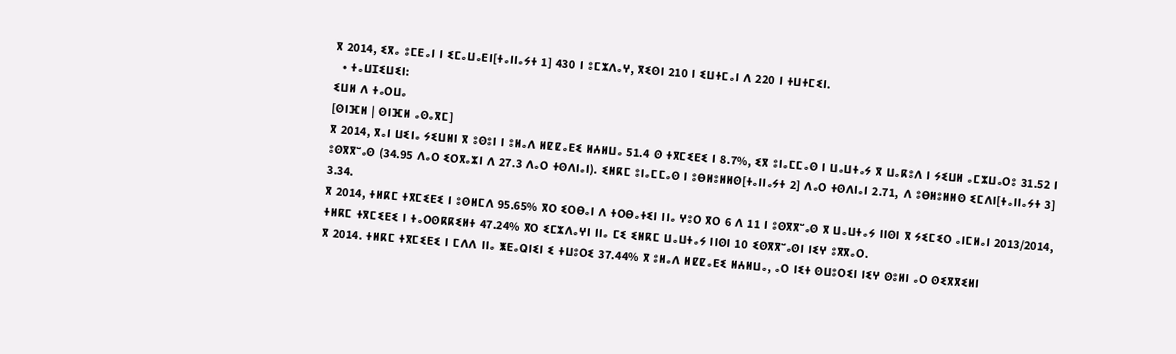ⴳ 2014, ⵉⴳⴰ ⵓⵎⴹⴰⵏ ⵏ ⵉⵎⴰⵡⴰⴹⵏ[ⵜⴰⵏⵏⴰⵢⵜ 1] 430 ⵏ ⵓⵎⵣⴷⴰⵖ, ⴳⵉⵙⵏ 210 ⵏ ⵉⵡⵜⵎⴰⵏ ⴷ 220 ⵏ ⵜⵡⵜⵎⵉⵏ.
  • ⵜⴰⵡⵊⵉⵡⵉⵏ:
ⵉⵡⵍ ⴷ ⵜⴰⵔⵡⴰ
[ⵙⵏⴼⵍ | ⵙⵏⴼⵍ ⴰⵙⴰⴳⵎ]
ⴳ 2014, ⴳⴰⵏ ⵡⵉⵏⴰ ⵢⵉⵡⵍⵏ ⴳ ⵓⵙⵓⵏ ⵏ ⵓⵍⴰⴷ ⵍⵇⵇⴰⴹⵉ ⵍⵄⵍⵡⴰ 51.4 ⵙ ⵜⴳⵎⵉⴹⵉ ⵏ 8.7%, ⵉⴳ ⵓⵏⴰⵎⵎⴰⵙ ⵏ ⵡⴰⵡⵜⴰⵢ ⴳ ⵡⴰⴽⵓⴷ ⵏ ⵢⵉⵡⵍ ⴰⵎⵣⵡⴰⵔⵓ 31.52 ⵏ ⵓⵙⴳⴳⵯⴰⵙ (34.95 ⴷⴰⵔ ⵉⵔⴳⴰⵣⵏ ⴷ 27.3 ⴷⴰⵔ ⵜⵙⴷⵏⴰⵏ). ⵉⵍⴽⵎ ⵓⵏⴰⵎⵎⴰⵙ ⵏ ⵓⴱⵍⵓⵍⵍⵙ[ⵜⴰⵏⵏⴰⵢⵜ 2] ⴷⴰⵔ ⵜⵙⴷⵏⴰⵏ 2.71, ⴷ ⵓⴱⵍⵓⵍⵍⵙ ⵉⵎⴷⵏ[ⵜⴰⵏⵏⴰⵢⵜ 3] 3.34.
ⴳ 2014, ⵜⵍⴽⵎ ⵜⴳⵎⵉⴹⵉ ⵏ ⵓⵙⵍⵎⴷ 95.65% ⴳⵔ ⵉⵔⴱⴰⵏ ⴷ ⵜⵔⴱⴰⵜⵉⵏ ⵏⵏⴰ ⵖⵓⵔ ⴳⵔ 6 ⴷ 11 ⵏ ⵓⵙⴳⴳⵯⴰⵙ ⴳ ⵡⴰⵡⵜⴰⵢ ⵏⵏⵙⵏ ⴳ ⵢⵉⵎⵉⵔ ⴰⵏⵎⵍⴰⵏ 2013/2014, ⵜⵍⴽⵎ ⵜⴳⵎⵉⴹⵉ ⵏ ⵜⴰⵔⵙⴽⴽⵉⵍⵜ 47.24% ⴳⵔ ⵉⵎⵣⴷⴰⵖⵏ ⵏⵏⴰ ⵎⵉ ⵉⵍⴽⵎ ⵡⴰⵡⵜⴰⵢ ⵏⵏⵙⵏ 10 ⵉⵙⴳⴳⵯⴰⵙⵏ ⵏⵉⵖ ⵓⴳⴳⴰⵔ.
ⴳ 2014. ⵜⵍⴽⵎ ⵜⴳⵎⵉⴹⵉ ⵏ ⵎⴷⴷ ⵏⵏⴰ ⵥⴹⴰⵕⵏⵉⵏ ⵉ ⵜⵡⵓⵔⵉ 37.44% ⴳ ⵓⵍⴰⴷ ⵍⵇⵇⴰⴹⵉ ⵍⵄⵍⵡⴰ, ⴰⵔ ⵏⵉⵜ ⵙⵡⵓⵔⵉⵏ ⵏⵉⵖ ⵙⵓⵍⵏ ⴰⵔ ⵙⵉⴳⴳⵉⵍⵏ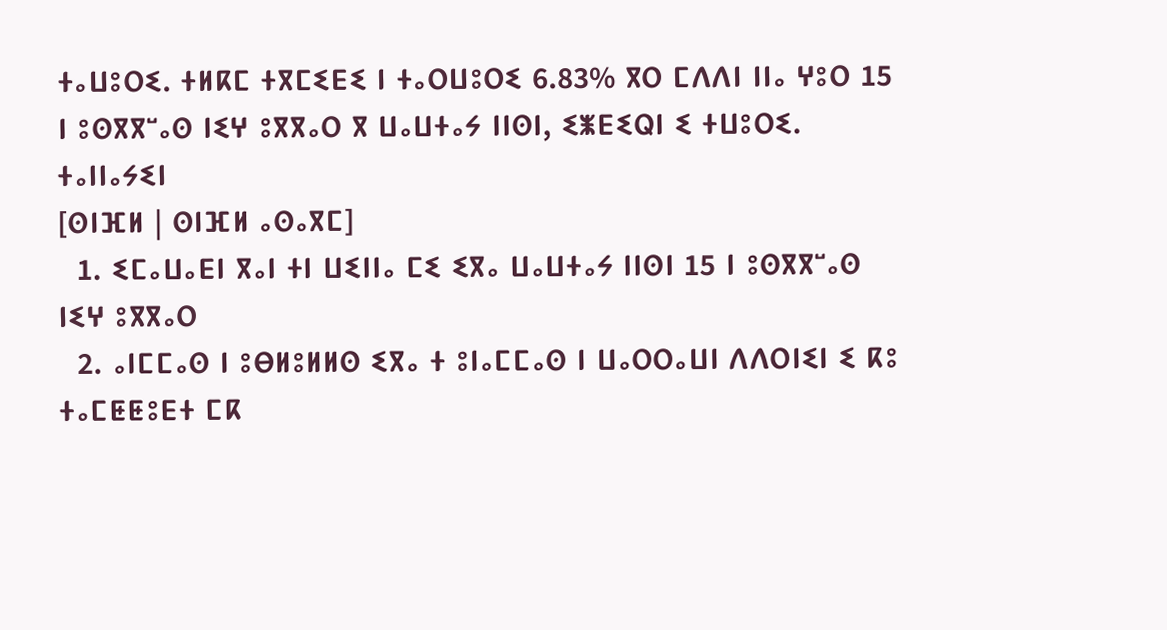ⵜⴰⵡⵓⵔⵉ. ⵜⵍⴽⵎ ⵜⴳⵎⵉⴹⵉ ⵏ ⵜⴰⵔⵡⵓⵔⵉ 6.83% ⴳⵔ ⵎⴷⴷⵏ ⵏⵏⴰ ⵖⵓⵔ 15 ⵏ ⵓⵙⴳⴳⵯⴰⵙ ⵏⵉⵖ ⵓⴳⴳⴰⵔ ⴳ ⵡⴰⵡⵜⴰⵢ ⵏⵏⵙⵏ, ⵉⵥⴹⵉⵕⵏ ⵉ ⵜⵡⵓⵔⵉ.
ⵜⴰⵏⵏⴰⵢⵉⵏ
[ⵙⵏⴼⵍ | ⵙⵏⴼⵍ ⴰⵙⴰⴳⵎ]
  1. ⵉⵎⴰⵡⴰⴹⵏ ⴳⴰⵏ ⵜⵏ ⵡⵉⵏⵏⴰ ⵎⵉ ⵉⴳⴰ ⵡⴰⵡⵜⴰⵢ ⵏⵏⵙⵏ 15 ⵏ ⵓⵙⴳⴳⵯⴰⵙ ⵏⵉⵖ ⵓⴳⴳⴰⵔ
  2. ⴰⵏⵎⵎⴰⵙ ⵏ ⵓⴱⵍⵓⵍⵍⵙ ⵉⴳⴰ ⵜ ⵓⵏⴰⵎⵎⴰⵙ ⵏ ⵡⴰⵔⵔⴰⵡⵏ ⴷⴷⵔⵏⵉⵏ ⵉ ⴽⵓ ⵜⴰⵎⵟⵟⵓⴹⵜ ⵎⴽ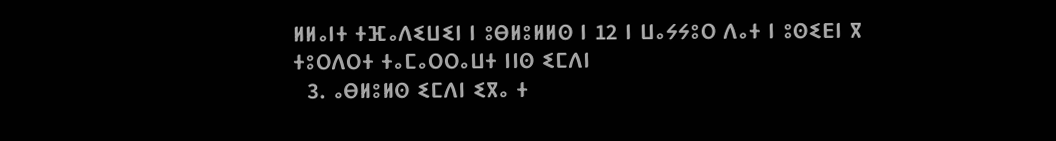ⵍⵍⴰⵏⵜ ⵜⴼⴰⴷⵉⵡⵉⵏ ⵏ ⵓⴱⵍⵓⵍⵍⵙ ⵏ 12 ⵏ ⵡⴰⵢⵢⵓⵔ ⴷⴰⵜ ⵏ ⵓⵙⵉⴹⵏ ⴳ ⵜⵓⵔⴷⵔⵜ ⵜⴰⵎⴰⵔⵔⴰⵡⵜ ⵏⵏⵙ ⵉⵎⴷⵏ
  3. ⴰⴱⵍⵓⵍⵙ ⵉⵎⴷⵏ ⵉⴳⴰ ⵜ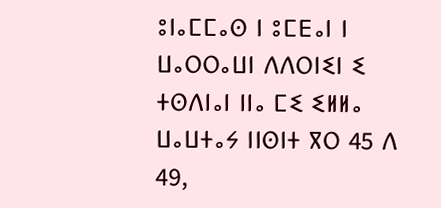ⵓⵏⴰⵎⵎⴰⵙ ⵏ ⵓⵎⴹⴰⵏ ⵏ ⵡⴰⵔⵔⴰⵡⵏ ⴷⴷⵔⵏⵉⵏ ⵉ ⵜⵙⴷⵏⴰⵏ ⵏⵏⴰ ⵎⵉ ⵉⵍⵍⴰ ⵡⴰⵡⵜⴰⵢ ⵏⵏⵙⵏⵜ ⴳⵔ 45 ⴷ 49,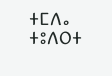ⵜⵎⴷⴰ ⵜⵓⴷⵔⵜ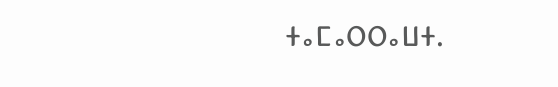ⵜⴰⵎⴰⵔⵔⴰⵡⵜ.